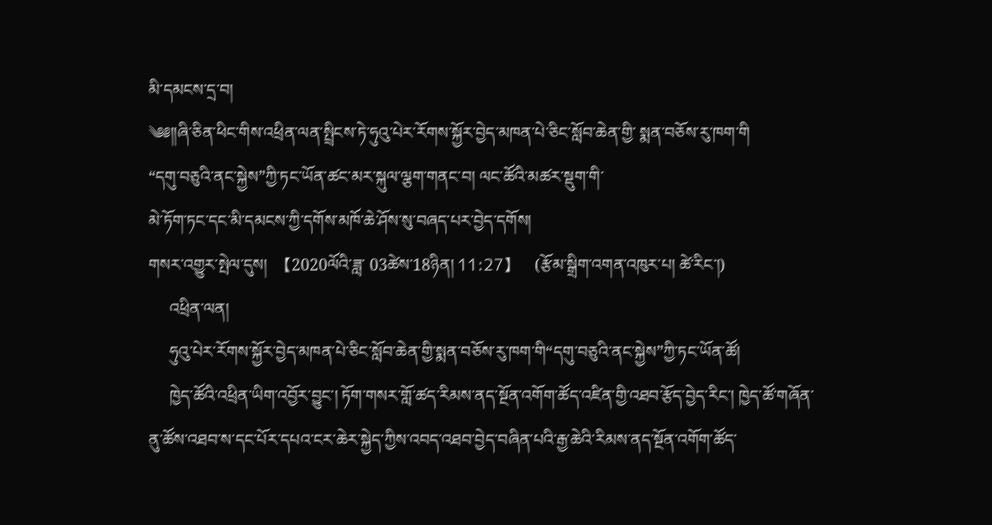མི་དམངས་དྲ་བ།
༄༅༎ཞི་ཅིན་ཕིང་གིས་འཕྲིན་ལན་སྤྲིངས་ཏེ་ཧུའུ་པེར་རོགས་སྐྱོར་བྱེད་མཁན་པེ་ཅིང་སློབ་ཆེན་གྱི་ སྨན་བཅོས་རུ་ཁག་གི
“དགུ་བཅུའི་ནང་སྐྱེས”ཀྱི་ཏང་ཡོན་ཚང་མར་སྐུལ་ལྕག་གནང་བ། ལང་ཚོའི་མཚར་སྡུག་གི་
མེ་ཏོག་ཏང་དང་མི་དམངས་ཀྱི་དགོས་མཁོ་ཆེ་ཤོས་སུ་བཞད་པར་བྱེད་དགོས།
གསར་འགྱུར་སྤེལ་དུས།  【2020ལོའི་ཟླ་ 03ཚེས་18ཉིན། 11:27】   (རྩོམ་སྒྲིག་འགན་འཁུར་པ། ཚེ་རིང་།)
     འཕྲིན་ལན།
     ཧུའུ་པེར་རོགས་སྐྱོར་བྱེད་མཁན་པེ་ཅིང་སློབ་ཆེན་གྱི་སྨན་བཅོས་རུ་ཁག་གི“དགུ་བཅུའི་ནང་སྐྱེས”ཀྱི་ཏང་ཡོན་ཚོ།
     ཁྱེད་ཚོའི་འཕྲིན་ཡིག་འབྱོར་བྱུང་། ཏོག་གསར་གློ་ཚད་རིམས་ནད་སྔོན་འགོག་ཚོད་འཛིན་གྱི་འཐབ་རྩོད་བྱེད་རིང་། ཁྱེད་ཚོ་གཞོན་ནུ་ཚོས་འཐབ་ས་དང་པོར་དཔའ་ངར་ཆེར་སྐྱེད་ཀྱིས་འབད་འཐབ་བྱེད་བཞིན་པའི་རྒྱ་ཆེའི་རིམས་ནད་སྔོན་འགོག་ཚོད་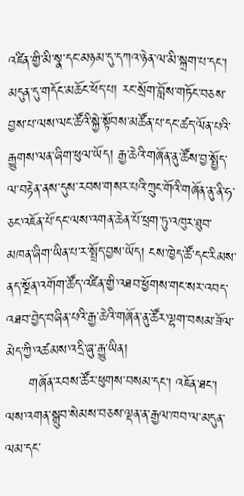འཛིན་གྱི་མི་སྣ་དང་མཉམ་དུ་དཀའ་ཉེན་ལ་མི་སྐྲག་པ་དང་། མདུན་དུ་གདོང་མཆོང་ཕོད་པ། རང་སྲོག་བློས་གཏོང་བཅས་བྱས་པ་ལས་ལང་ཚོའི་སྐྱེ་སྟོབས་མཚོན་པ་དང་ཚད་ལོན་པའི་རྒྱུགས་ལན་ཞིག་ཕུལ་ཡོད། རྒྱ་ཆེའི་གཞོན་ནུ་ཚོས་བྱ་སྤྱོད་ལ་བརྟེན་ནས་དུས་རབས་གསར་པའི་ཀྲུང་གོའི་གཞོན་ནུ་ནི་ཧ་ཅང་འཇོན་པོ་དང་ལས་འགན་ཆེན་པོ་ཕྲག་ཏུ་འཁུར་ཐུབ་མཁན་ཞིག་ཡིན་པ་ར་སྤྲོད་བྱས་ཡོད། ངས་ཁྱེད་ཚོ་དང་རིམས་ནད་སྔོན་འགོག་ཚོད་འཛིན་གྱི་འཐབ་ཕྱོགས་གང་སར་འབད་འཐབ་བྱེད་བཞིན་པའི་རྒྱ་ཆེའི་གཞོན་ནུ་ཚོར་ལྷག་བསམ་ཟོལ་མེད་ཀྱི་འཚམས་འདྲི་ཞུ་རྒྱུ་ཡིན།
     གཞོན་རབས་ཚོར་ཕུགས་བསམ་དང་། འཇོན་ཐང་། ལས་འགན་སྒྲུབ་སེམས་བཅས་ལྡན་ན་རྒྱལ་ཁབ་ལ་མདུན་ལམ་དང་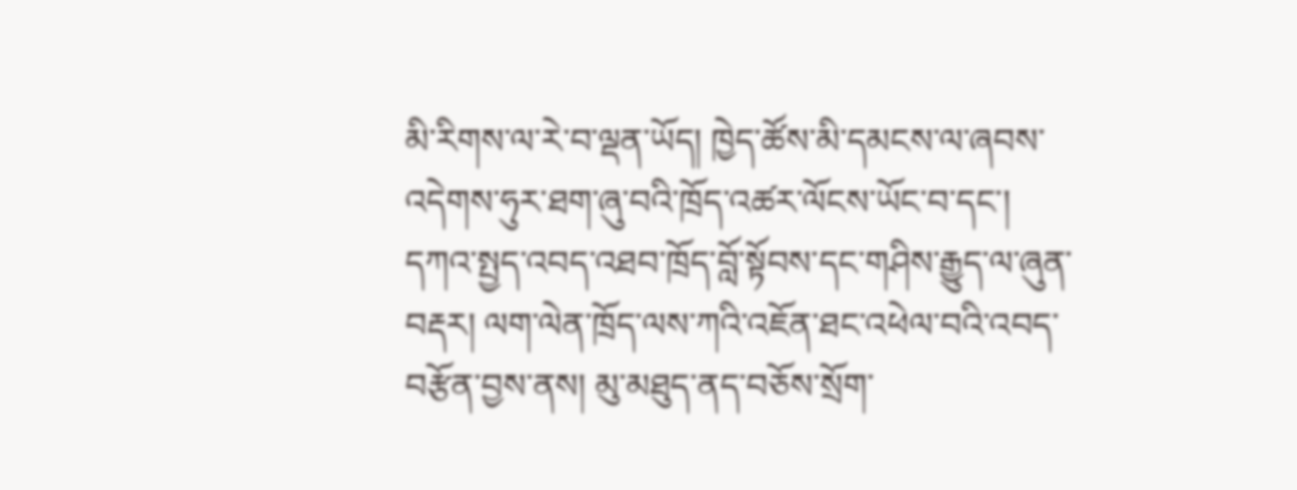མི་རིགས་ལ་རེ་བ་ལྡན་ཡོད། ཁྱེད་ཚོས་མི་དམངས་ལ་ཞབས་འདེགས་ཧུར་ཐག་ཞུ་བའི་ཁྲོད་འཚར་ལོངས་ཡོང་བ་དང་། དཀའ་སྤྱད་འབད་འཐབ་ཁྲོད་བློ་སྟོབས་དང་གཤིས་རྒྱུད་ལ་ཞུན་བརྡར། ལག་ལེན་ཁྲོད་ལས་ཀའི་འཇོན་ཐང་འཕེལ་བའི་འབད་བརྩོན་བྱས་ནས། མུ་མཐུད་ནད་བཅོས་སྲོག་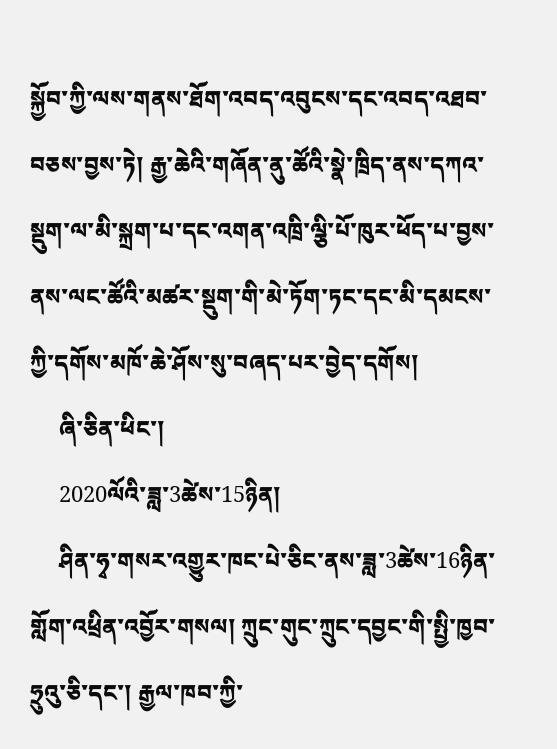སྐྱོབ་ཀྱི་ལས་གནས་ཐོག་འབད་འབུངས་དང་འབད་འཐབ་བཅས་བྱས་ཏེ། རྒྱ་ཆེའི་གཞོན་ནུ་ཚོའི་སྣེ་ཁྲིད་ནས་དཀའ་སྡུག་ལ་མི་སྐྲག་པ་དང་འགན་འཁྲི་ལྕི་པོ་ཁུར་ཕོད་པ་བྱས་ནས་ལང་ཚོའི་མཚར་སྡུག་གི་མེ་ཏོག་ཏང་དང་མི་དམངས་ཀྱི་དགོས་མཁོ་ཆེ་ཤོས་སུ་བཞད་པར་བྱེད་དགོས།
     ཞི་ཅིན་ཕིང་།
     2020ལོའི་ཟླ་3ཚེས་15ཉིན།
     ཤིན་ཧྭ་གསར་འགྱུར་ཁང་པེ་ཅིང་ནས་ཟླ་3ཚེས་16ཉིན་གློག་འཕྲིན་འབྱོར་གསལ། ཀྲུང་གུང་ཀྲུང་དབྱང་གི་སྤྱི་ཁྱབ་ཧྲུའུ་ཅི་དང་། རྒྱལ་ཁབ་ཀྱི་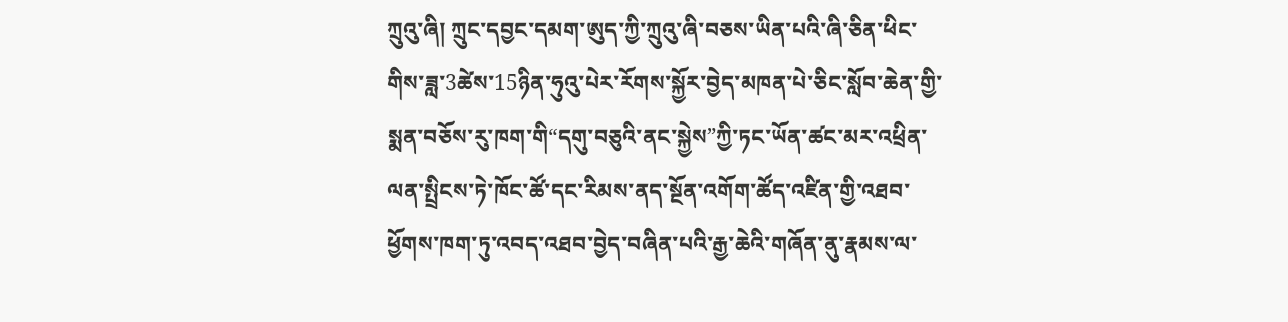ཀྲུའུ་ཞི། ཀྲུང་དབྱང་དམག་ཨུད་ཀྱི་ཀྲུའུ་ཞི་བཅས་ཡིན་པའི་ཞི་ཅིན་ཕིང་གིས་ཟླ་3ཚེས་15ཉིན་ཧུའུ་པེར་རོགས་སྐྱོར་བྱེད་མཁན་པེ་ཅིང་སློབ་ཆེན་གྱི་སྨན་བཅོས་རུ་ཁག་གི“དགུ་བཅུའི་ནང་སྐྱེས”ཀྱི་ཏང་ཡོན་ཚང་མར་འཕྲིན་ལན་སྤྲིངས་ཏེ་ཁོང་ཚོ་དང་རིམས་ནད་སྔོན་འགོག་ཚོད་འཛིན་གྱི་འཐབ་ཕྱོགས་ཁག་ཏུ་འབད་འཐབ་བྱེད་བཞིན་པའི་རྒྱ་ཆེའི་གཞོན་ནུ་རྣམས་ལ་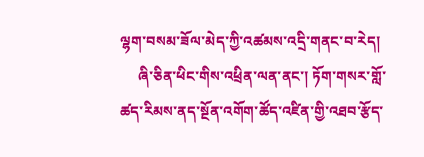ལྷག་བསམ་ཟོལ་མེད་ཀྱི་འཚམས་འདྲི་གནང་བ་རེད།
     ཞི་ཅིན་ཕིང་གིས་འཕྲིན་ལན་ནང་། ཏོག་གསར་གློ་ཚད་རིམས་ནད་སྔོན་འགོག་ཚོད་འཛིན་གྱི་འཐབ་རྩོད་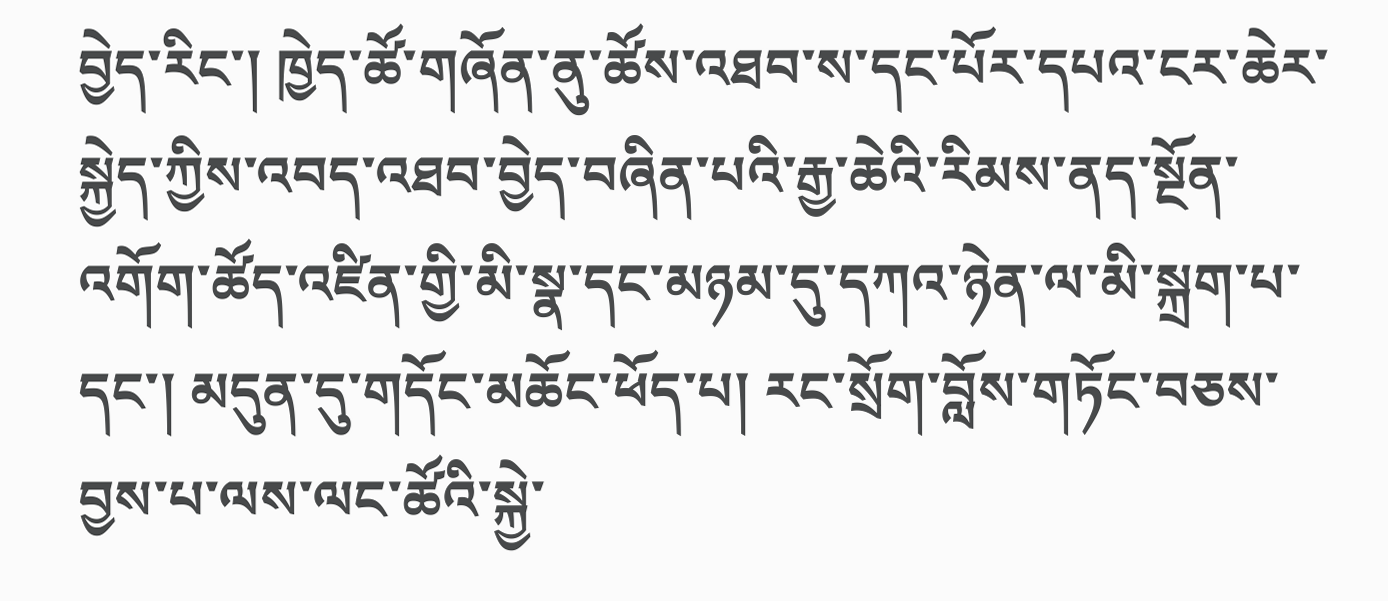བྱེད་རིང་། ཁྱེད་ཚོ་གཞོན་ནུ་ཚོས་འཐབ་ས་དང་པོར་དཔའ་ངར་ཆེར་སྐྱེད་ཀྱིས་འབད་འཐབ་བྱེད་བཞིན་པའི་རྒྱ་ཆེའི་རིམས་ནད་སྔོན་འགོག་ཚོད་འཛིན་གྱི་མི་སྣ་དང་མཉམ་དུ་དཀའ་ཉེན་ལ་མི་སྐྲག་པ་དང་། མདུན་དུ་གདོང་མཆོང་ཕོད་པ། རང་སྲོག་བློས་གཏོང་བཅས་བྱས་པ་ལས་ལང་ཚོའི་སྐྱེ་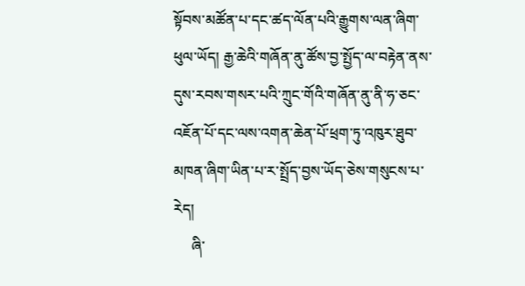སྟོབས་མཚོན་པ་དང་ཚད་ལོན་པའི་རྒྱུགས་ལན་ཞིག་ཕུལ་ཡོད། རྒྱ་ཆེའི་གཞོན་ནུ་ཚོས་བྱ་སྤྱོད་ལ་བརྟེན་ནས་དུས་རབས་གསར་པའི་ཀྲུང་གོའི་གཞོན་ནུ་ནི་ཧ་ཅང་འཇོན་པོ་དང་ལས་འགན་ཆེན་པོ་ཕྲག་ཏུ་འཁུར་ཐུབ་མཁན་ཞིག་ཡིན་པ་ར་སྤྲོད་བྱས་ཡོད་ཅེས་གསུངས་པ་རེད།
     ཞི་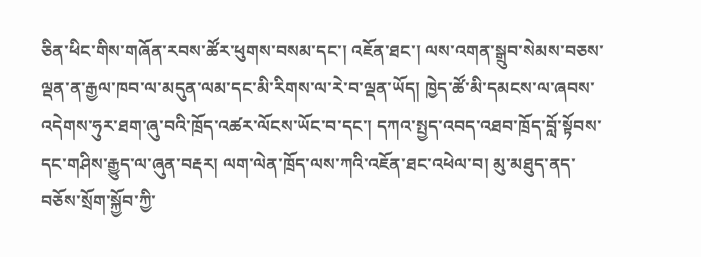ཅིན་ཕིང་གིས་གཞོན་རབས་ཚོར་ཕུགས་བསམ་དང་། འཇོན་ཐང་། ལས་འགན་སྒྲུབ་སེམས་བཅས་ལྡན་ན་རྒྱལ་ཁབ་ལ་མདུན་ལམ་དང་མི་རིགས་ལ་རེ་བ་ལྡན་ཡོད། ཁྱེད་ཚོ་མི་དམངས་ལ་ཞབས་འདེགས་ཧུར་ཐག་ཞུ་བའི་ཁྲོད་འཚར་ལོངས་ཡོང་བ་དང་། དཀའ་སྤྱད་འབད་འཐབ་ཁྲོད་བློ་སྟོབས་དང་གཤིས་རྒྱུད་ལ་ཞུན་བརྡར། ལག་ལེན་ཁྲོད་ལས་ཀའི་འཇོན་ཐང་འཕེལ་བ། མུ་མཐུད་ནད་བཅོས་སྲོག་སྐྱོབ་ཀྱི་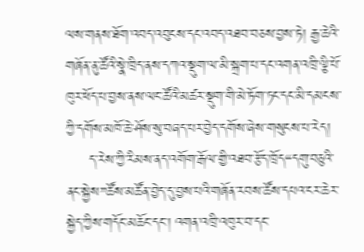ལས་གནས་ཐོག་འབད་འབུངས་དང་འབད་འཐབ་བཅས་བྱས་ཏེ། རྒྱ་ཆེའི་གཞོན་ནུ་ཚོའི་སྣེ་ཁྲིད་ནས་དཀའ་སྡུག་ལ་མི་སྐྲག་པ་དང་འགན་འཁྲི་ལྕི་པོ་ཁུར་ཕོད་པ་བྱས་ནས་ལང་ཚོའི་མཚར་སྡུག་གི་མེ་ཏོག་ཏང་དང་མི་དམངས་ཀྱི་དགོས་མཁོ་ཆེ་ཤོས་སུ་བཞད་པར་བྱེད་དགོས་ཞེས་གསུངས་པ་རེད།
     ད་རེས་ཀྱི་རིམས་ནད་འགོག་རྒོལ་གྱི་འཐབ་རྩོད་ཁྲོད“དགུ་བཅུའི་ནང་སྐྱེས”ཚོས་མཚོན་བྱེད་དུ་བྱས་པའི་གཞོན་རབས་ཚོས་དཔའ་ངར་ཆེར་སྐྱེད་ཀྱིས་གདོང་མཆོང་དང་། འགན་འཁྲི་འཁུར་བ་དང་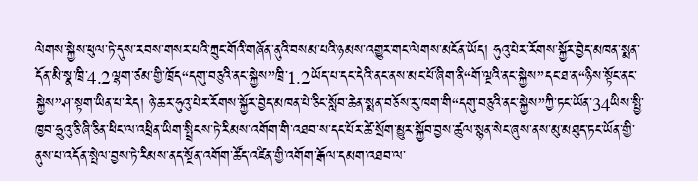ལེགས་སྐྱེས་ཕུལ་ཏེ་དུས་རབས་གསར་པའི་ཀྲུང་གོའི་གཞོན་ནུའི་བསམ་པའི་ཉམས་འགྱུར་གང་ལེགས་མངོན་ཡོད། ཧུའུ་པེར་རོགས་སྐྱོར་བྱེད་མཁན་སྨན་དོན་མི་སྣ་ཁྲི་4.2ལྷག་ཙམ་གྱི་ཁྲོད“དགུ་བཅུའི་ནང་སྐྱེས”ཁྲི་1.2ཡོད་པ་དང་དེའི་ནང་ནས་མང་པོ་ཞིག་ནི“གོ་ལྔའི་ནང་སྐྱེས”དང་ཐ་ན“ཉིས་སྟོང་ནང་སྐྱེས”ཤ་སྟག་ཡིན་པ་རེད། ཉེ་ཆར་ཧུའུ་པེར་རོགས་སྐྱོར་བྱེད་མཁན་པེ་ཅིང་སློབ་ཆེན་སྨན་བཅོས་རུ་ཁག་གི“དགུ་བཅུའི་ནང་སྐྱེས”ཀྱི་ཏང་ཡོན་34ཡིས་སྤྱི་ཁྱབ་ཧྲུའུ་ཅི་ཞི་ཅིན་ཕིང་ལ་འཕྲིན་ཡིག་སྤྲིངས་ཏེ་རིམས་འགོག་གི་འཐབ་ས་དང་པོར་ཚེ་སྲོག་མྱུར་སྐྱོབ་བྱས་ཚུལ་སྙན་སེང་ཞུས་ནས་མུ་མཐུད་ཏང་ཡོན་གྱི་ནུས་པ་འདོན་སྤེལ་བྱས་ཏེ་རིམས་ནད་སྔོན་འགོག་ཚོད་འཛིན་གྱི་འགོག་རྒོལ་དམག་འཐབ་ལ་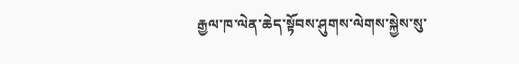རྒྱལ་ཁ་ལེན་ཆེད་སྟོབས་ཤུགས་ལེགས་སྐྱེས་སུ་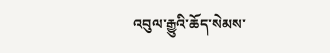འབུལ་རྒྱུའི་ཆོད་སེམས་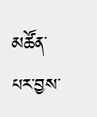མཚོན་པར་བྱས་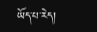ཡོད་པ་རེད།